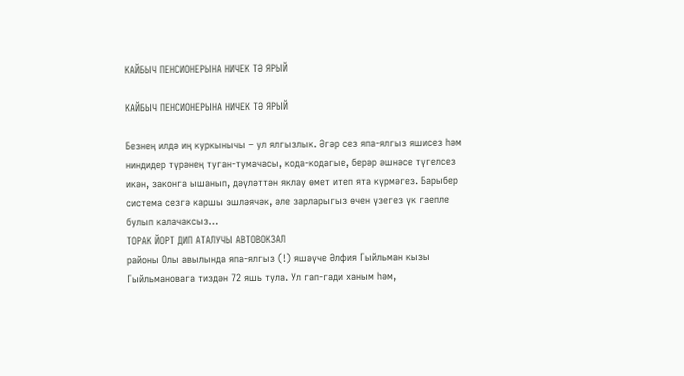КАЙБЫЧ ПЕНСИОНЕРЫНА НИЧЕК ТӘ ЯРЫЙ

КАЙБЫЧ ПЕНСИОНЕРЫНА НИЧЕК ТӘ ЯРЫЙ

Безнең илдә иң куркынычы – ул ялгызлык. Әгәр сез япа-ялгыз яшисез һәм ниндидер түрәнең туган-тумачасы, кода-кодагые, берәр әшнәсе түгелсез икән, законга ышанып, дәүләттән яклау өмет итеп ята күрмәгез. Барыбер система сезгә каршы эшләячәк, әле зарларыгыз өчен үзегез үк гаепле булып калачаксыз…
ТОРАК ЙОРТ ДИП АТАЛУЧЫ АВТОВОКЗАЛ
районы Олы авылында япа-ялгыз (!) яшәүче Әлфия Гыйльман кызы Гыйльмановага тиздән 72 яшь тула. Ул гап-гади ханым һәм,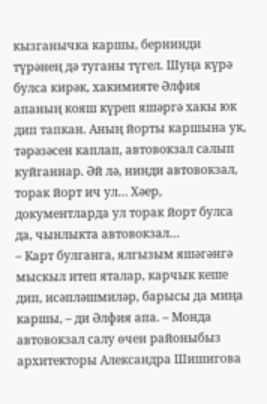кызганычка каршы, бернинди түрәнең дә туганы түгел. Шуңа күрә булса кирәк, хакимияте Әлфия апаның кояш күреп яшәргә хакы юк дип тапкан. Аның йорты каршына ук, тәрәзәсен каплап, автовокзал салып куйганнар. Әй лә, нинди автовокзал, торак йорт ич ул… Хәер, документларда ул торак йорт булса да, чынлыкта автовокзал…
– Карт булганга, ялгызым яшәгәнгә мыскыл итеп яталар, карчык кеше дип, исәпләшмиләр, барысы да миңа каршы, – ди Әлфия апа. – Монда автовокзал салу өчен районыбыз архитекторы Александра Шишигова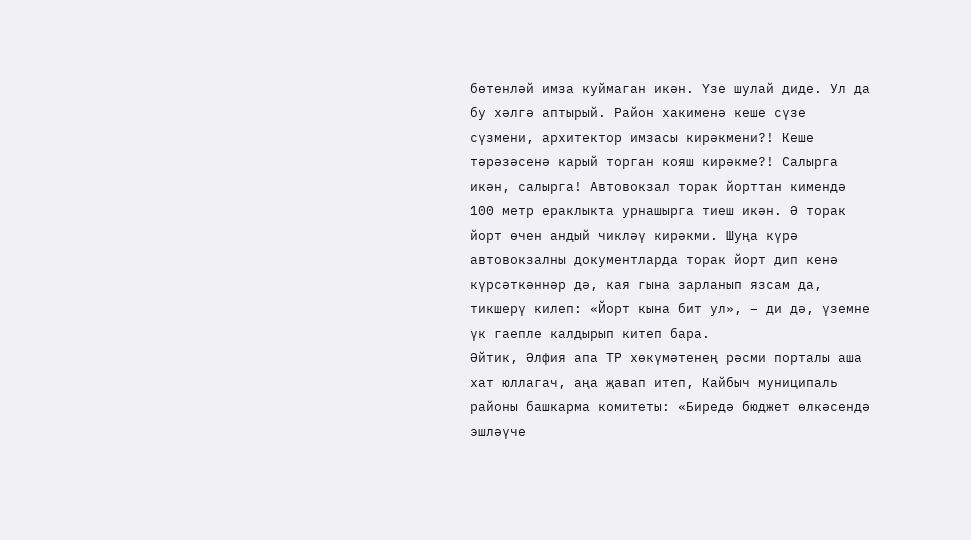бөтенләй имза куймаган икән. Үзе шулай диде. Ул да бу хәлгә аптырый. Район хакименә кеше сүзе сүзмени, архитектор имзасы кирәкмени?! Кеше тәрәзәсенә карый торган кояш кирәкме?! Салырга икән, салырга! Автовокзал торак йорттан кимендә 100 метр ераклыкта урнашырга тиеш икән. Ә торак йорт өчен андый чикләү кирәкми. Шуңа күрә автовокзалны документларда торак йорт дип кенә күрсәткәннәр дә, кая гына зарланып язсам да, тикшерү килеп: «Йорт кына бит ул», – ди дә, үземне үк гаепле калдырып китеп бара.
Әйтик, Әлфия апа ТР хөкүмәтенең рәсми порталы аша хат юллагач, аңа җавап итеп, Кайбыч муниципаль районы башкарма комитеты: «Биредә бюджет өлкәсендә эшләүче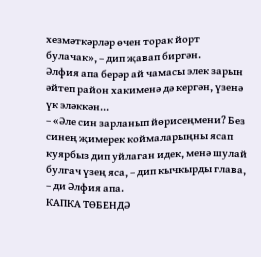хезмәткәрләр өчен торак йорт булачак», – дип җавап биргән.
Әлфия апа берәр ай чамасы элек зарын әйтеп район хакименә дә кергән, үзенә үк эләккән…
– «Әле син зарланып йөрисеңмени? Без синең җимерек коймаларыңны ясап куярбыз дип уйлаган идек, менә шулай булгач үзең яса, – дип кычкырды глава, – ди Әлфия апа.
КАПКА ТӨБЕНДӘ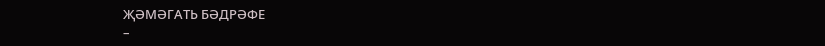ҖӘМӘГАТЬ БӘДРӘФЕ
–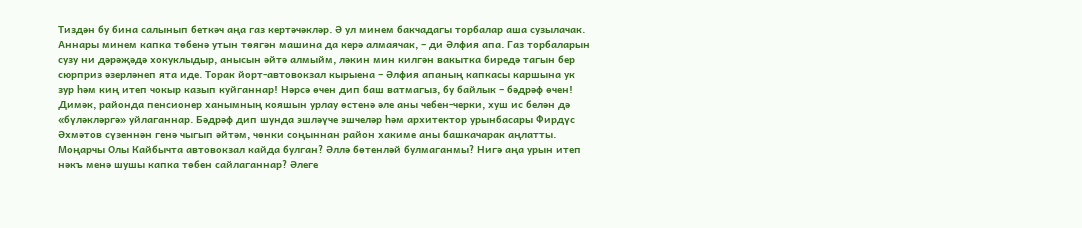Тиздән бу бина салынып беткәч аңа газ кертәчәкләр. Ә ул минем бакчадагы торбалар аша сузылачак. Аннары минем капка төбенә утын төягән машина да керә алмаячак, – ди Әлфия апа. Газ торбаларын сузу ни дәрәҗәдә хокуклыдыр, анысын әйтә алмыйм, ләкин мин килгән вакытка биредә тагын бер сюрприз әзерләнеп ята иде. Торак йорт-автовокзал кырыена – Әлфия апаның капкасы каршына ук зур һәм киң итеп чокыр казып куйганнар! Нәрсә өчен дип баш ватмагыз, бу байлык – бәдрәф өчен! Димәк, районда пенсионер ханымның кояшын урлау өстенә әле аны чебен-черки, хуш ис белән дә «бүләкләргә» уйлаганнар. Бәдрәф дип шунда эшләүче эшчеләр һәм архитектор урынбасары Фирдүс Әхмәтов сүзеннән генә чыгып әйтәм, чөнки соңыннан район хакиме аны башкачарак аңлатты.
Моңарчы Олы Кайбычта автовокзал кайда булган? Әллә бөтенләй булмаганмы? Нигә аңа урын итеп нәкъ менә шушы капка төбен сайлаганнар? Әлеге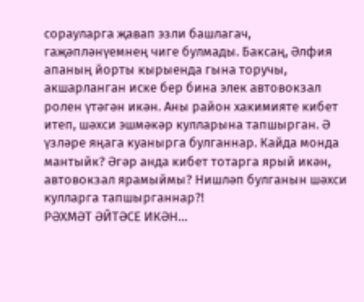сорауларга җавап эзли башлагач, гаҗәпләнүемнең чиге булмады. Баксаң, Әлфия апаның йорты кырыенда гына торучы, акшарланган иске бер бина элек автовокзал ролен үтәгән икән. Аны район хакимияте кибет итеп, шәхси эшмәкәр кулларына тапшырган. Ә үзләре яңага куанырга булганнар. Кайда монда мантыйк? Әгәр анда кибет тотарга ярый икән, автовокзал ярамыймы? Нишләп булганын шәхси кулларга тапшырганнар?!
РӘХМӘТ ӘЙТӘСЕ ИКӘН…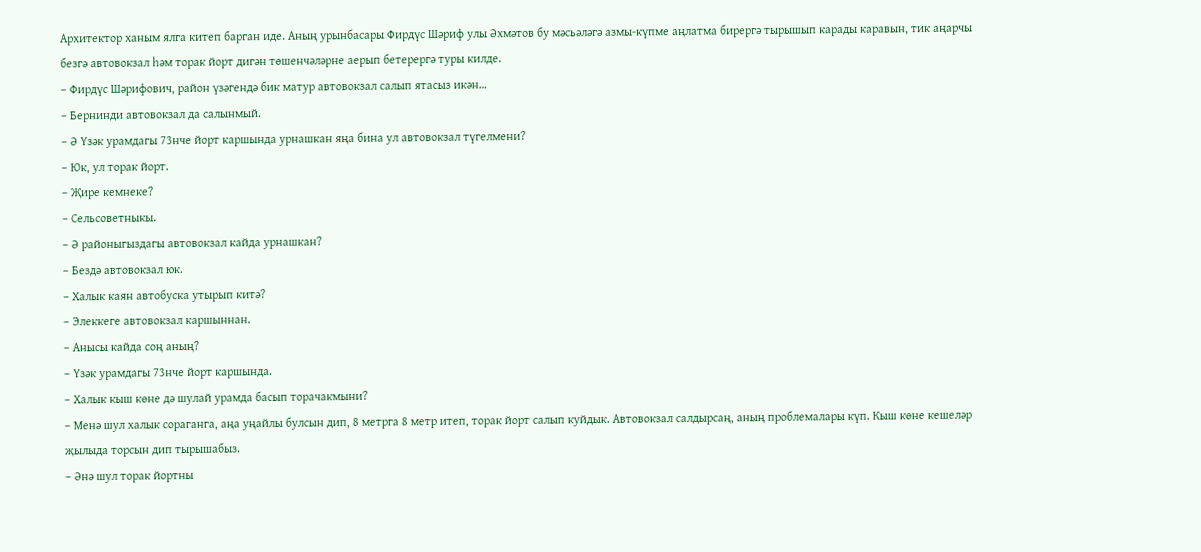Архитектор ханым ялга китеп барган иде. Аның урынбасары Фирдүс Шәриф улы Әхмәтов бу мәсьәләгә азмы-күпме аңлатма бирергә тырышып карады каравын, тик аңарчы безгә автовокзал һәм торак йорт дигән төшенчәләрне аерып бетерергә туры килде.
– Фирдүс Шәрифович, район үзәгендә бик матур автовокзал салып ятасыз икән…
– Бернинди автовокзал да салынмый.
– Ә Үзәк урамдагы 73нче йорт каршында урнашкан яңа бина ул автовокзал түгелмени?
– Юк, ул торак йорт.
– Җире кемнеке?
– Сельсоветныкы.
– Ә районыгыздагы автовокзал кайда урнашкан?
– Бездә автовокзал юк.
– Халык каян автобуска утырып китә?
– Элеккеге автовокзал каршыннан.
– Анысы кайда соң аның?
– Үзәк урамдагы 73нче йорт каршында.
– Халык кыш көне дә шулай урамда басып торачакмыни?
– Менә шул халык сораганга, аңа уңайлы булсын дип, 8 метрга 8 метр итеп, торак йорт салып куйдык. Автовокзал салдырсаң, аның проблемалары күп. Кыш көне кешеләр җылыда торсын дип тырышабыз.
– Әнә шул торак йортны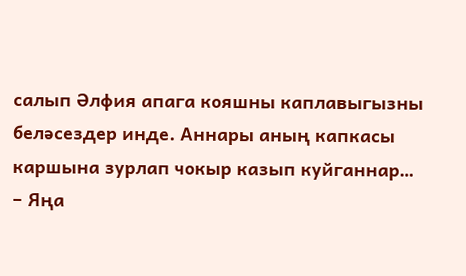салып Әлфия апага кояшны каплавыгызны беләсездер инде. Аннары аның капкасы каршына зурлап чокыр казып куйганнар…
– Яңа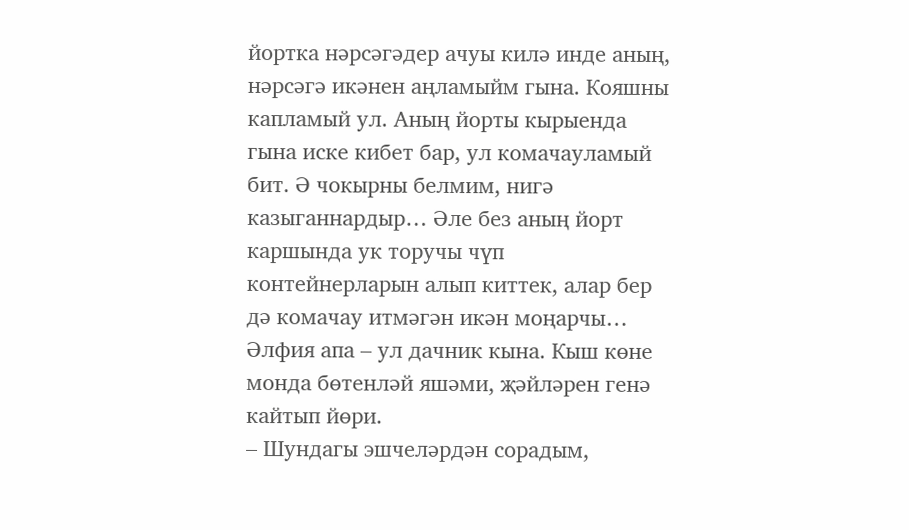йортка нәрсәгәдер ачуы килә инде аның, нәрсәгә икәнен аңламыйм гына. Кояшны капламый ул. Аның йорты кырыенда гына иске кибет бар, ул комачауламый бит. Ә чокырны белмим, нигә казыганнардыр… Әле без аның йорт каршында ук торучы чүп контейнерларын алып киттек, алар бер дә комачау итмәгән икән моңарчы… Әлфия апа – ул дачник кына. Кыш көне монда бөтенләй яшәми, җәйләрен генә кайтып йөри.
– Шундагы эшчеләрдән сорадым,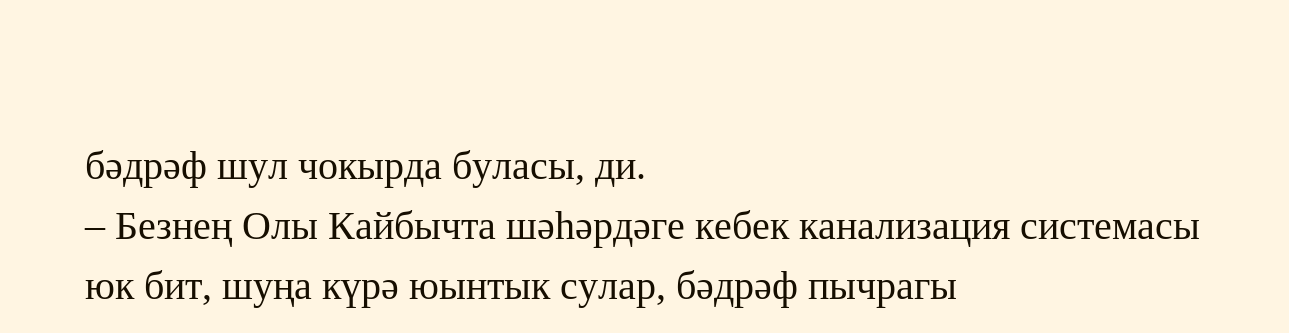бәдрәф шул чокырда буласы, ди.
– Безнең Олы Кайбычта шәһәрдәге кебек канализация системасы юк бит, шуңа күрә юынтык сулар, бәдрәф пычрагы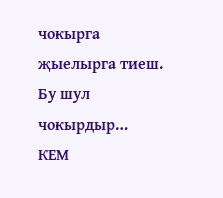чокырга җыелырга тиеш. Бу шул чокырдыр…
КЕМ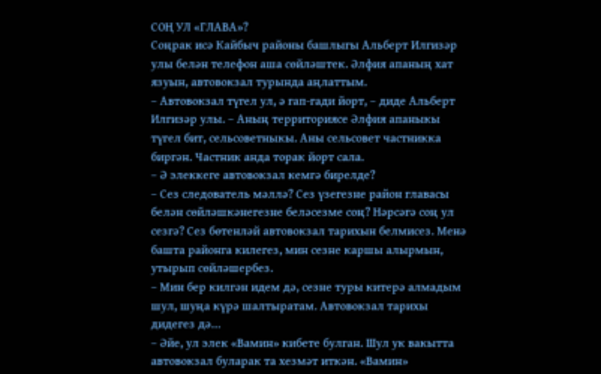СОҢ УЛ «ГЛАВА»?
Соңрак исә Кайбыч районы башлыгы Альберт Илгизәр улы белән телефон аша сөйләштек. Әлфия апаның хат язуын, автовокзал турында аңлаттым.
– Автовокзал түгел ул, ә гап-гади йорт, – диде Альберт Илгизәр улы. – Аның территориясе Әлфия апаныкы түгел бит, сельсоветныкы. Аны сельсовет частникка биргән. Частник анда торак йорт сала.
– Ә элеккеге автовокзал кемгә бирелде?
– Сез следователь мәллә? Сез үзегезне район главасы белән сөйләшкәнегезне беләсезме соң? Нәрсәгә соң ул сезгә? Сез бөтенләй автовокзал тарихын белмисез. Менә башта районга килегез, мин сезне каршы алырмын, утырып сөйләшербез.
– Мин бер килгән идем дә, сезне туры китерә алмадым шул, шуңа күрә шалтыратам. Автовокзал тарихы дидегез дә…
– Әйе, ул элек «Вамин» кибете булган. Шул ук вакытта автовокзал буларак та хезмәт иткән. «Вамин»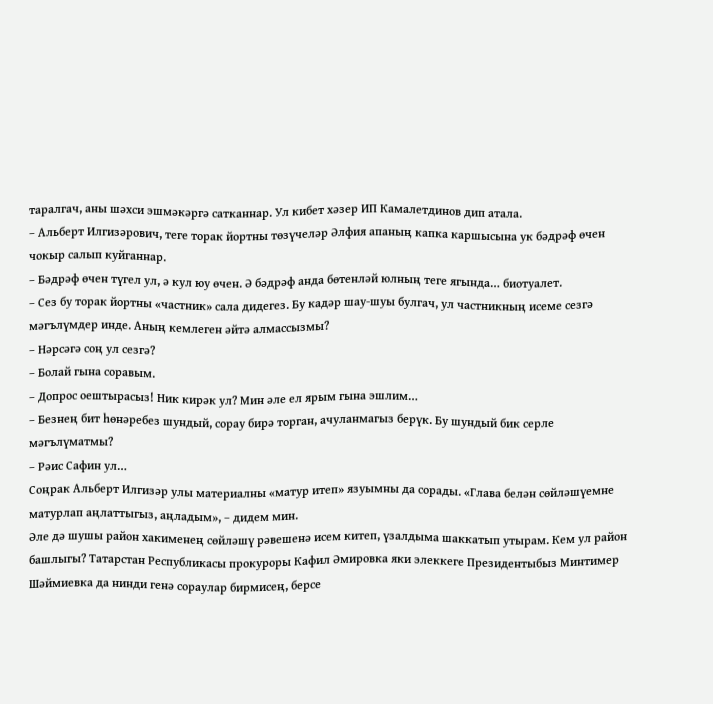таралгач, аны шәхси эшмәкәргә сатканнар. Ул кибет хәзер ИП Камалетдинов дип атала.
– Альберт Илгизәрович, теге торак йортны төзүчеләр Әлфия апаның капка каршысына ук бәдрәф өчен чокыр салып куйганнар.
– Бәдрәф өчен түгел ул, ә кул юу өчен. Ә бәдрәф анда бөтенләй юлның теге ягында… биотуалет.
– Сез бу торак йортны «частник» сала дидегез. Бу кадәр шау-шуы булгач, ул частникның исеме сезгә мәгълүмдер инде. Аның кемлеген әйтә алмассызмы?
– Нәрсәгә соң ул сезгә?
– Болай гына соравым.
– Допрос оештырасыз! Ник кирәк ул? Мин әле ел ярым гына эшлим…
– Безнең бит һөнәребез шундый, сорау бирә торган, ачуланмагыз берүк. Бу шундый бик серле мәгълүматмы?
– Рәис Сафин ул…
Соңрак Альберт Илгизәр улы материалны «матур итеп» язуымны да сорады. «Глава белән сөйләшүемне матурлап аңлаттыгыз, аңладым», – дидем мин.
Әле дә шушы район хакименең сөйләшү рәвешенә исем китеп, үзалдыма шаккатып утырам. Кем ул район башлыгы? Татарстан Республикасы прокуроры Кафил Әмировка яки элеккеге Президентыбыз Минтимер Шәймиевка да нинди генә сораулар бирмисең, берсе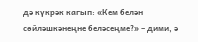дә күкрәк кагып: «Кем белән сөйләшкәнеңне беләсеңме?» – дими, ә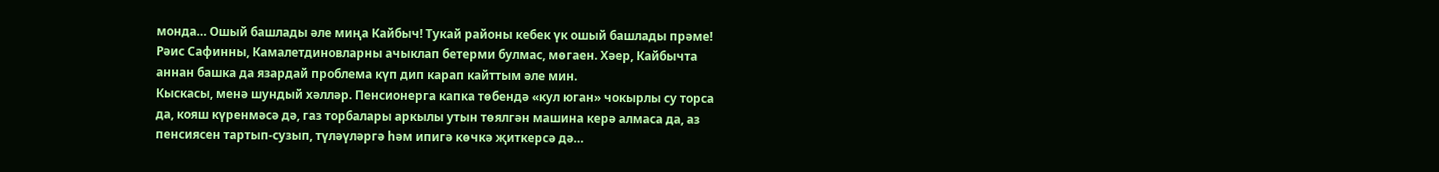монда… Ошый башлады әле миңа Кайбыч! Тукай районы кебек үк ошый башлады прәме! Рәис Сафинны, Камалетдиновларны ачыклап бетерми булмас, мөгаен. Хәер, Кайбычта аннан башка да язардай проблема күп дип карап кайттым әле мин.
Кыскасы, менә шундый хәлләр. Пенсионерга капка төбендә «кул юган» чокырлы су торса да, кояш күренмәсә дә, газ торбалары аркылы утын төялгән машина керә алмаса да, аз пенсиясен тартып-сузып, түләүләргә һәм ипигә көчкә җиткерсә дә…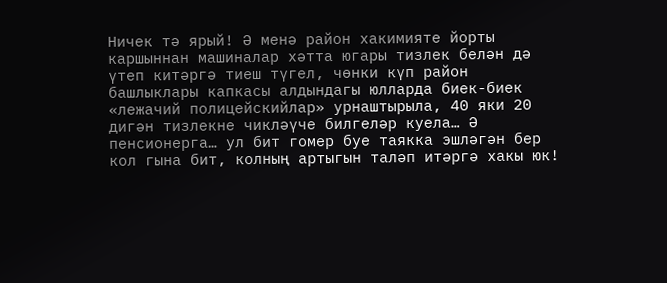Ничек тә ярый! Ә менә район хакимияте йорты каршыннан машиналар хәтта югары тизлек белән дә үтеп китәргә тиеш түгел, чөнки күп район башлыклары капкасы алдындагы юлларда биек-биек «лежачий полицейскийлар» урнаштырыла, 40 яки 20 дигән тизлекне чикләүче билгеләр куела… Ә пенсионерга… ул бит гомер буе таякка эшләгән бер кол гына бит, колның артыгын таләп итәргә хакы юк!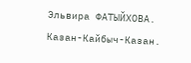Эльвира ФАТЫЙХОВА.
Казан-Кайбыч-Казан.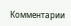Комментарии